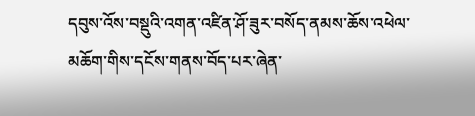དབུས་འོས་བསྡུའི་འགན་འཛིན་ཤོ་ཟུར་བསོད་ནམས་ཆོས་འཕེལ་མཆོག་གིས་དངོས་གནས་བོད་པར་ཞེན་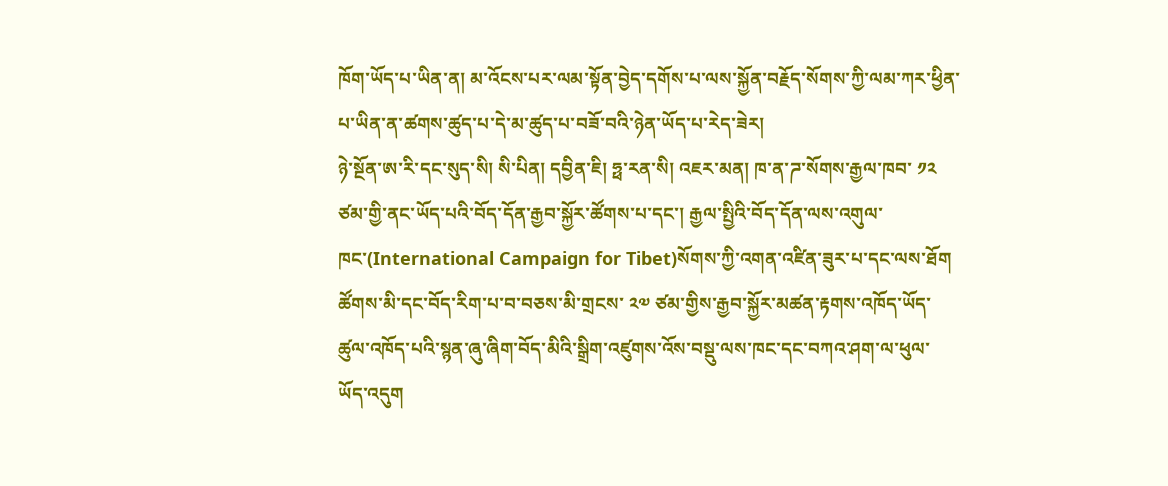ཁོག་ཡོད་པ་ཡིན་ན། མ་འོངས་པར་ལམ་སྟོན་བྱེད་དགོས་པ་ལས་སྐྱོན་བརྗོད་སོགས་ཀྱི་ལམ་ཀར་ཕྱིན་པ་ཡིན་ན་ཚགས་ཚུད་པ་དེ་མ་ཚུད་པ་བཟོ་བའི་ཉེན་ཡོད་པ་རེད་ཟེར།
ཉེ་སྔོན་ཨ་རི་དང་སུད་སི། སི་པིན། དབྱིན་ཇི། ཧྥ་རན་སི། འཇར་མན། ཁ་ན་ཌ་སོགས་རྒྱལ་ཁབ་ ༡༢ ཙམ་གྱི་ནང་ཡོད་པའི་བོད་དོན་རྒྱབ་སྐྱོར་ཚོགས་པ་དང་། རྒྱལ་སྤྱིའི་བོད་དོན་ལས་འགུལ་ཁང་(International Campaign for Tibet)སོགས་ཀྱི་འགན་འཛིན་ཟུར་པ་དང་ལས་ཐོག ཚོགས་མི་དང་བོད་རིག་པ་བ་བཅས་མི་གྲངས་ ༢༧ ཙམ་གྱིས་རྒྱབ་སྐྱོར་མཚན་རྟགས་འཁོད་ཡོད་ཚུལ་འཁོད་པའི་སྙན་ཞུ་ཞིག་བོད་མིའི་སྒྲིག་འཛུགས་འོས་བསྡུ་ལས་ཁང་དང་བཀའ་ཤག་ལ་ཕུལ་ཡོད་འདུག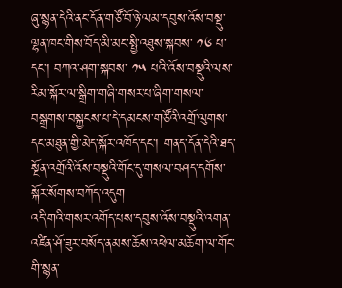ཞུ་སྙན་དེའི་ནང་དོན་གཙོ་བོ་ཉེ་ལམ་དབུས་འོས་བསྡུ་ལྷན་ཁང་གིས་བོད་མི་མང་སྤྱི་འཐུས་སྐབས་ ༡༦ པ་དང་། བཀའ་ཤག་སྐབས་ ༡༥ པའི་འོས་བསྡུའི་ལས་རིམ་སྐོར་ལ་སྒྲིག་གཞི་གསར་པ་ཞིག་གསལ་བསྒྲགས་བསྐྱངས་པ་དེ་དམངས་གཙོའི་འགྲོ་ལུགས་དང་མཐུན་གྱི་མེད་སྐོར་འཁོད་དང་། གནད་དོན་དེའི་ཐད་སྔོན་འགྲོའི་འོས་བསྡུའི་གོང་དུ་གསལ་བཤད་དགོས་སྐོར་སོགས་བཀོད་འདུག
འདི་གའི་གསར་འགོད་པས་དབུས་འོས་བསྡུའི་འགན་འཛིན་ཤོ་ཟུར་བསོད་ནམས་ཆོས་འཕེལ་མཆོག་ལ་གོང་གི་སྙན་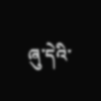ཞུ་དེའི་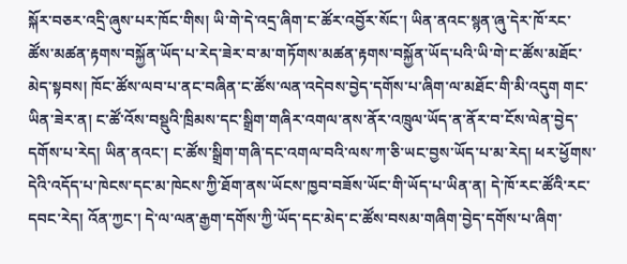སྐོར་བཅར་འདྲི་ཞུས་པར་ཁོང་གིས། ཡི་གེ་དེ་འདྲ་ཞིག་ང་ཚོར་འབྱོར་སོང་། ཡིན་ནའང་སྙན་ཞུ་དེར་ཁོ་རང་ཚོས་མཚན་རྟགས་བསྐྱོན་ཡོད་པ་རེད་ཟེར་བ་མ་གཏོགས་མཚན་རྟགས་བསྐྱོན་ཡོད་པའི་ཡི་གེ་ང་ཚོས་མཐོང་མེད་སྟབས། ཁོང་ཚོས་ལབ་པ་ནང་བཞིན་ང་ཚོས་ལན་འདེབས་བྱེད་དགོས་པ་ཞིག་ལ་མཐོང་གི་མི་འདུག གང་ཡིན་ཟེར་ན། ང་ཚོ་འོས་བསྡུའི་ཁྲིམས་དང་སྒྲིག་གཞིར་འགལ་ནས་ནོར་འཁྲུལ་ཡོད་ན་ནོར་བ་ངོས་ལེན་བྱེད་དགོས་པ་རེད། ཡིན་ནའང་། ང་ཚོས་སྒྲིག་གཞི་དང་འགལ་བའི་ལས་ཀ་ཅི་ཡང་བྱས་ཡོད་པ་མ་རེད། ཕར་ཕྱོགས་དེའི་འདོད་པ་ཁེངས་དང་མ་ཁེངས་ཀྱི་ཐོག་ནས་ཡོངས་ཁྱབ་བཟོས་ཡོང་གི་ཡོད་པ་ཡིན་ན། དེ་ཁོ་རང་ཚོའི་རང་དབང་རེད། འོན་ཀྱང་། དེ་ལ་ལན་རྒྱག་དགོས་ཀྱི་ཡོད་དང་མེད་ང་ཚོས་བསམ་གཞིག་བྱེད་དགོས་པ་ཞིག་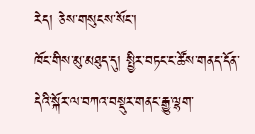རེད། ཅེས་གསུངས་སོང་།
ཁོང་གིས་མུ་མཐུད་དུ། སྤྱིར་བཏང་ང་ཚོས་གནད་དོན་དེའི་སྐོར་ལ་བཀའ་བསྡུར་གནང་རྒྱུ་ལྷག་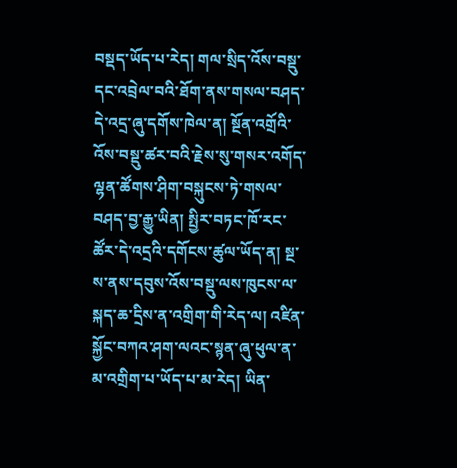བསྡད་ཡོད་པ་རེད། གལ་སྲིད་འོས་བསྡུ་དང་འབྲེལ་བའི་ཐོག་ནས་གསལ་བཤད་དེ་འདྲ་ཞུ་དགོས་ཁེལ་ན། སྔོན་འགྲོའི་འོས་བསྡུ་ཚར་བའི་རྗེས་སུ་གསར་འགོད་ལྷན་ཚོགས་ཤིག་བསྐུངས་ཏེ་གསལ་བཤད་བྱ་རྒྱུ་ཡིན། སྤྱིར་བཏང་ཁོ་རང་ཚོར་དེ་འདྲའི་དགོངས་ཚུལ་ཡོད་ན། སྔ་ས་ནས་དབུས་འོས་བསྡུ་ལས་ཁུངས་ལ་སྐད་ཆ་དྲིས་ན་འགྲིག་གི་རེད་ལ། འཛིན་སྐྱོང་བཀའ་ཤག་ལའང་སྙན་ཞུ་ཕུལ་ན་མ་འགྲིག་པ་ཡོད་པ་མ་རེད། ཡིན་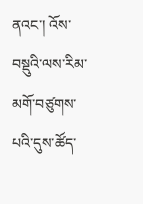ནའང་། འོས་བསྡུའི་ལས་རིམ་མགོ་བཙུགས་པའི་དུས་ཚོད་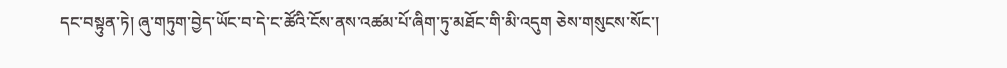དང་བསྟུན་ཏེ། ཞུ་གཏུག་བྱེད་ཡོང་བ་དེ་ང་ཚོའི་ངོས་ནས་འཚམ་པོ་ཞིག་ཏུ་མཐོང་གི་མི་འདུག ཅེས་གསུངས་སོང་།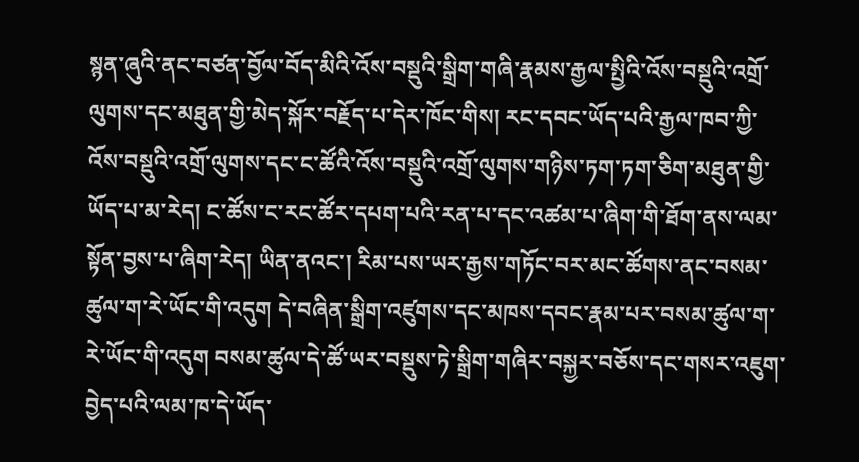སྙན་ཞུའི་ནང་བཙན་བྱོལ་བོད་མིའི་འོས་བསྡུའི་སྒྲིག་གཞི་རྣམས་རྒྱལ་སྤྱིའི་འོས་བསྡུའི་འགྲོ་ལུགས་དང་མཐུན་གྱི་མེད་སྐོར་བརྗོད་པ་དེར་ཁོང་གིས། རང་དབང་ཡོད་པའི་རྒྱལ་ཁབ་ཀྱི་འོས་བསྡུའི་འགྲོ་ལུགས་དང་ང་ཚོའི་འོས་བསྡུའི་འགྲོ་ལུགས་གཉིས་ཏག་ཏག་ཅིག་མཐུན་གྱི་ཡོད་པ་མ་རེད། ང་ཚོས་ང་རང་ཚོར་དཔག་པའི་རན་པ་དང་འཚམ་པ་ཞིག་གི་ཐོག་ནས་ལམ་སྟོན་བྱས་པ་ཞིག་རེད། ཡིན་ནའང་། རིམ་པས་ཡར་རྒྱས་གཏོང་བར་མང་ཚོགས་ནང་བསམ་ཚུལ་ག་རེ་ཡོང་གི་འདུག དེ་བཞིན་སྒྲིག་འཛུགས་དང་མཁས་དབང་རྣམ་པར་བསམ་ཚུལ་ག་རེ་ཡོང་གི་འདུག བསམ་ཚུལ་དེ་ཚོ་ཡར་བསྡུས་ཏེ་སྒྲིག་གཞིར་བསྐྱར་བཅོས་དང་གསར་འཇུག་བྱེད་པའི་ལམ་ཁ་དེ་ཡོད་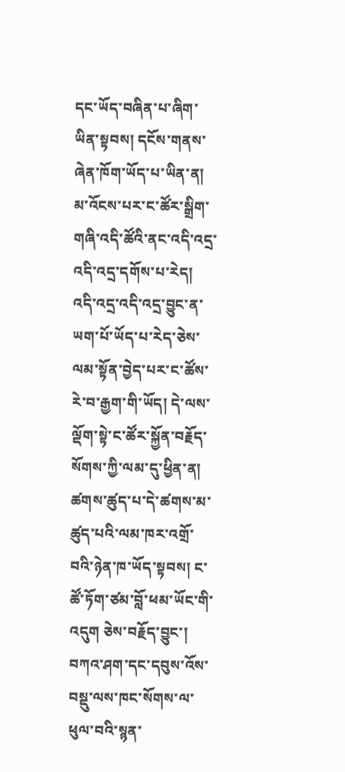དང་ཡོད་བཞིན་པ་ཞིག་ཡིན་སྟབས། དངོས་གནས་ཞེན་ཁོག་ཡོད་པ་ཡིན་ན། མ་འོངས་པར་ང་ཚོར་སྒྲིག་གཞི་འདི་ཚོའི་ནང་འདི་འདྲ་འདི་འདྲ་དགོས་པ་རེད། འདི་འདྲ་འདི་འདྲ་བྱུང་ན་ཡག་པོ་ཡོད་པ་རེད་ཅེས་ལམ་སྟོན་བྱེད་པར་ང་ཚོས་རེ་བ་རྒྱག་གི་ཡོད། དེ་ལས་ལྡོག་སྟེ་ང་ཚོར་སྐྱོན་བརྗོད་སོགས་ཀྱི་ལམ་དུ་ཕྱིན་ན། ཚགས་ཚུད་པ་དེ་ཚགས་མ་ཚུད་པའི་ལམ་ཁར་འགྲོ་བའི་ཉེན་ཁ་ཡོད་སྟབས། ང་ཚོ་ཏོག་ཙམ་བློ་ཕམ་ཡོང་གི་འདུག ཅེས་བརྗོད་བྱུང་།
བཀའ་ཤག་དང་དབུས་འོས་བསྡུ་ལས་ཁང་སོགས་ལ་ཕུལ་བའི་སྙན་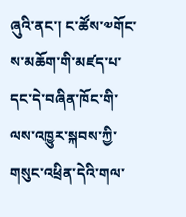ཞུའི་ནང་། ང་ཚོས་༧གོང་ས་མཆོག་གི་མཛད་པ་དང་དེ་བཞིན་ཁོང་གི་ལས་འཁྱུར་སྐབས་ཀྱི་གསུང་འཕྲིན་དེའི་གལ་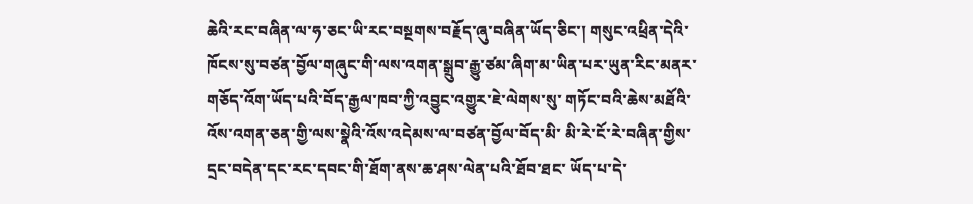ཆེའི་རང་བཞིན་ལ་ཧ་ཅང་ཡི་རང་བསྔགས་བརྗོད་ཞུ་བཞིན་ཡོད་ཅིང་། གསུང་འཕྲིན་དེའི་ཁོངས་སུ་བཙན་བྱོལ་གཞུང་གི་ལས་འགན་སྒྲུབ་རྒྱུ་ཙམ་ཞིག་མ་ཡིན་པར་ཡུན་རིང་མནར་གཅོད་འོག་ཡོད་པའི་བོད་རྒྱལ་ཁབ་ཀྱི་འབྱུང་འགྱུར་ཇེ་ལེགས་སུ་ གཏོང་བའི་ཆེས་མཐོའི་འོས་འགན་ཅན་གྱི་ལས་སྣེའི་འོས་འདེམས་ལ་བཙན་བྱོལ་བོད་མི་ མི་རེ་ངོ་རེ་བཞིན་གྱིས་དྲང་བདེན་དང་རང་དབང་གི་ཐོག་ནས་ཆ་ཤས་ལེན་པའི་ཐོབ་ཐང་ ཡོད་པ་དེ་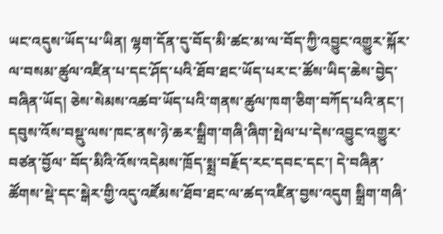ཡང་འདུས་ཡོད་པ་ཡིན། ལྷག་དོན་དུ་བོད་མི་ཚང་མ་ལ་བོད་ཀྱི་འབྱུང་འགྱུར་སྐོར་ལ་བསམ་ཚུལ་འཛིན་པ་དང་ཤོད་པའི་ཐོབ་ཐང་ཡོད་པར་ང་ཚོས་ཡིད་ཆེས་བྱེད་བཞིན་ཡོད། ཅེས་སེམས་འཚབ་ཡོད་པའི་གནས་ཚུལ་ཁག་ཅིག་བཀོད་པའི་ནང་།
དབུས་འོས་བསྡུ་ལས་ཁང་ནས་ཉེ་ཆར་སྒྲིག་གཞི་ཞིག་སྤེལ་པ་དེས་འབྱུང་འགྱུར་བཙན་བྱོལ་ བོད་མིའི་འོས་འདེམས་ཁྲོད་སྨྲ་བརྗོད་རང་དབང་དང་། དེ་བཞིན་ཚོགས་སྡེ་དང་སྒེར་གྱི་འདུ་འཛོམས་ཐོབ་ཐང་ལ་ཚད་འཛིན་བྱས་འདུག སྒྲིག་གཞི་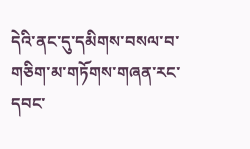དེའི་ནང་དུ་དམིགས་བསལ་བ་གཅིག་མ་གཏོགས་གཞན་རང་དབང་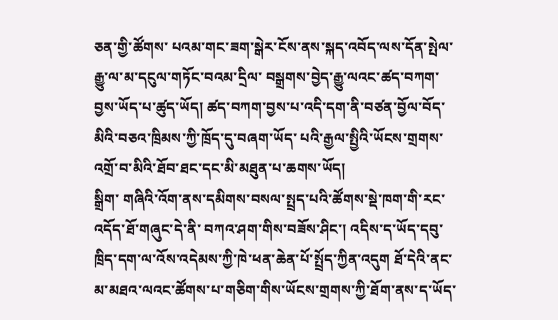ཅན་གྱི་ཚོགས་ པའམ་གང་ཟག་སྒེར་ངོས་ནས་སྐད་འབོད་ལས་དོན་སྤེལ་རྒྱུ་ལ་མ་དངུལ་གཏོང་བའམ་དྲིལ་ བསྒྲགས་བྱེད་རྒྱུ་ལའང་ཚད་བཀག་བྱས་ཡོད་པ་ཚུད་ཡོད། ཚད་བཀག་བྱས་པ་འདི་དག་ནི་བཙན་བྱོལ་བོད་མིའི་བཅའ་ཁྲིམས་ཀྱི་ཁྲོད་དུ་བཞག་ཡོད་ པའི་རྒྱལ་སྤྱིའི་ཡོངས་གྲགས་འགྲོ་བ་མིའི་ཐོབ་ཐང་དང་མི་མཐུན་པ་ཆགས་ཡོད།
སྒྲིག་ གཞིའི་འོག་ནས་དམིགས་བསལ་སྤྲད་པའི་ཚོགས་སྡེ་ཁག་གི་རང་འདོད་ཐོ་གཞུང་དེ་ནི་ བཀའ་ཤག་གིས་བཟོས་ཤིང་། འདིས་ད་ཡོད་དབུ་ཁྲིད་དག་ལ་འོས་འདེམས་ཀྱི་ཁེ་ཕན་ཆེན་པོ་སྤྲོད་ཀྱིན་འདུག ཐོ་དེའི་ནང་མ་མཐའ་ལའང་ཚོགས་པ་གཅིག་གིས་ཡོངས་གྲགས་ཀྱི་ཐོག་ནས་ད་ཡོད་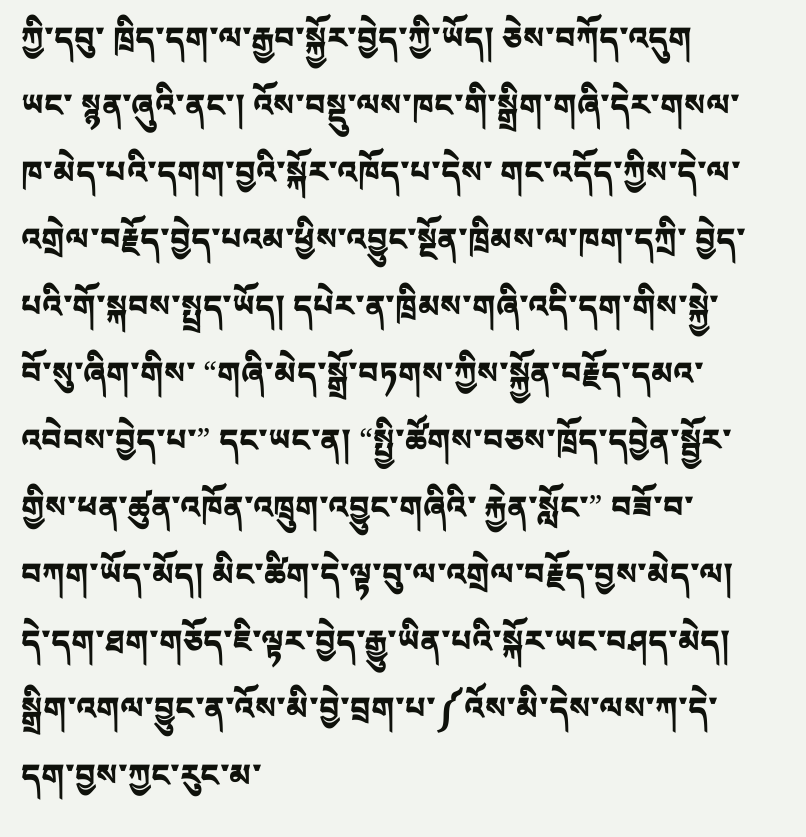ཀྱི་དབུ་ ཁྲིད་དག་ལ་རྒྱབ་སྐྱོར་བྱེད་ཀྱི་ཡོད། ཅེས་བཀོད་འདུག
ཡང་ སྙན་ཞུའི་ནང་། འོས་བསྡུ་ལས་ཁང་གི་སྒྲིག་གཞི་དེར་གསལ་ཁ་མེད་པའི་དགག་བྱའི་སྐོར་འཁོད་པ་དེས་ གང་འདོད་ཀྱིས་དེ་ལ་འགྲེལ་བརྗོད་བྱེད་པའམ་ཕྱིས་འབྱུང་སྔོན་ཁྲིམས་ལ་ཁག་དཀྲི་ བྱེད་པའི་གོ་སྐབས་སྤྲད་ཡོད། དཔེར་ན་ཁྲིམས་གཞི་འདི་དག་གིས་སྐྱེ་བོ་སུ་ཞིག་གིས་ “གཞི་མེད་སྒྲོ་བཏགས་ཀྱིས་སྐྱོན་བརྗོད་དམའ་འབེབས་བྱེད་པ་” དང་ཡང་ན། “སྤྱི་ཚོགས་བཅས་ཁྲོད་དབྱེན་སྦྱོར་གྱིས་ཕན་ཚུན་འཁོན་འཁྲུག་འབྱུང་གཞིའི་ རྐྱེན་སློང་” བཟོ་བ་བཀག་ཡོད་མོད། མིང་ཚིག་དེ་ལྟ་བུ་ལ་འགྲེལ་བརྗོད་བྱས་མེད་ལ། དེ་དག་ཐག་གཅོད་ཇི་ལྟར་བྱེད་རྒྱུ་ཡིན་པའི་སྐོར་ཡང་བཤད་མེད། སྒྲིག་འགལ་བྱུང་ན་འོས་མི་བྱེ་བྲག་པ་༼འོས་མི་དེས་ལས་ཀ་དེ་དག་བྱས་ཀྱང་རུང་མ་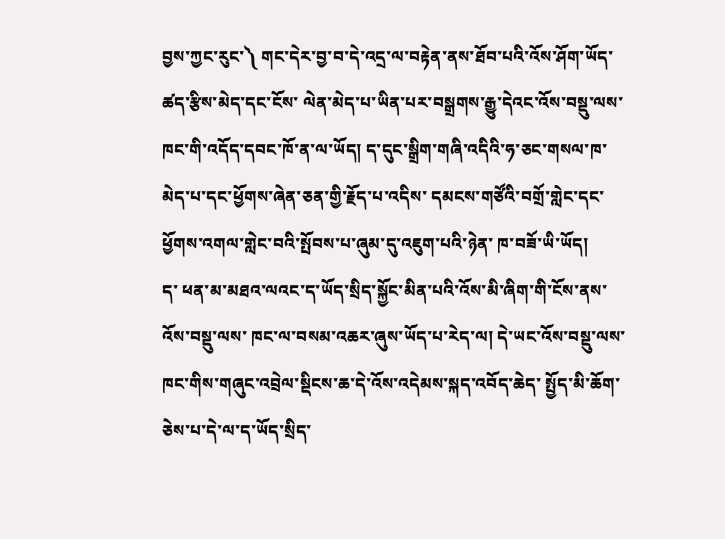བྱས་ཀྱང་རུང་༽ གང་དེར་བྱ་བ་དེ་འདྲ་ལ་བརྟེན་ནས་ཐོབ་པའི་འོས་ཤོག་ཡོད་ཚད་རྩིས་མེད་དང་ངོས་ ལེན་མེད་པ་ཡིན་པར་བསྒྲགས་རྒྱུ་དེའང་འོས་བསྡུ་ལས་ཁང་གི་འདོད་དབང་ཁོ་ན་ལ་ཡོད། ད་དུང་སྒྲིག་གཞི་འདིའི་ཧ་ཅང་གསལ་ཁ་མེད་པ་དང་ཕྱོགས་ཞེན་ཅན་གྱི་རྗོད་པ་འདིས་ དམངས་གཙོའི་བགྲོ་གླེང་དང་ཕྱོགས་འགལ་གླེང་བའི་སྤོབས་པ་ཞུམ་དུ་འཇུག་པའི་ཉེན་ ཁ་བཟོ་ཡི་ཡོད།
ད་ ཕན་མ་མཐའ་ལའང་ད་ཡོད་སྲིད་སྐྱོང་མིན་པའི་འོས་མི་ཞིག་གི་ངོས་ནས་འོས་བསྡུ་ལས་ ཁང་ལ་བསམ་འཆར་ཞུས་ཡོད་པ་རེད་ལ། དེ་ཡང་འོས་བསྡུ་ལས་ཁང་གིས་གཞུང་འབྲེལ་སྡིངས་ཆ་དེ་འོས་འདེམས་སྐད་འབོད་ཆེད་ སྤྱོད་མི་ཆོག་ཅེས་པ་དེ་ལ་ད་ཡོད་སྲིད་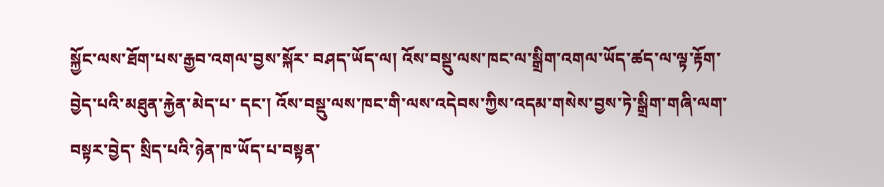སྐྱོང་ལས་ཐོག་པས་རྒྱབ་འགལ་བྱས་སྐོར་ བཤད་ཡོད་ལ། འོས་བསྡུ་ལས་ཁང་ལ་སྒྲིག་འགལ་ཡོད་ཚད་ལ་ལྟ་རྟོག་བྱེད་པའི་མཐུན་རྐྱེན་མེད་པ་ དང་། འོས་བསྡུ་ལས་ཁང་གི་ལས་འདེབས་ཀྱིས་འདམ་གསེས་བྱས་ཏེ་སྒྲིག་གཞི་ལག་བསྟར་བྱེད་ སྲིད་པའི་ཉེན་ཁ་ཡོད་པ་བསྟན་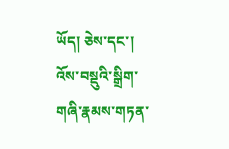ཡོད། ཅེས་དང་། འོས་བསྡུའི་སྒྲིག་གཞི་རྣམས་གཏན་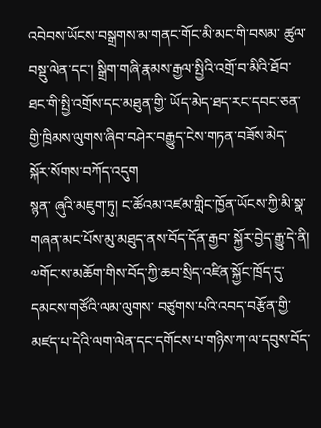འབེབས་ཡོངས་བསྒྲགས་མ་གནང་གོང་མི་མང་གི་བསམ་ ཚུལ་བསྡུ་ལེན་དང་། སྒྲིག་གཞི་རྣམས་རྒྱལ་སྤྱིའི་འགྲོ་བ་མིའི་ཐོབ་ཐང་གི་སྤྱི་འགྲོས་དང་མཐུན་གྱི་ ཡོད་མེད་ཐད་རང་དབང་ཅན་གྱི་ཁྲིམས་ལུགས་ཞིབ་བཤེར་བརྒྱུད་ངེས་གཏན་བཟོས་མེད་ སྐོར་སོགས་བཀོད་འདུག
སྙན་ ཞུའི་མཇུག་ཏུ། ང་ཚོའམ་འཛམ་གླིང་ཁྱོན་ཡོངས་ཀྱི་མི་སྣ་གཞན་མང་པོས་མུ་མཐུད་ནས་བོད་དོན་རྒྱབ་ སྐྱོར་བྱེད་རྒྱུ་དེ་ནི། ༧གོང་ས་མཆོག་གིས་བོད་ཀྱི་ཆབ་སྲིད་འཛིན་སྐྱོང་ཁྲོད་དུ་དམངས་གཙོའི་ལམ་ལུགས་ བཙུགས་པའི་འབད་བརྩོན་གྱི་མཛད་པ་དེའི་ལག་ལེན་དང་དགོངས་པ་གཉིས་ཀ་ལ་དབུས་བོད་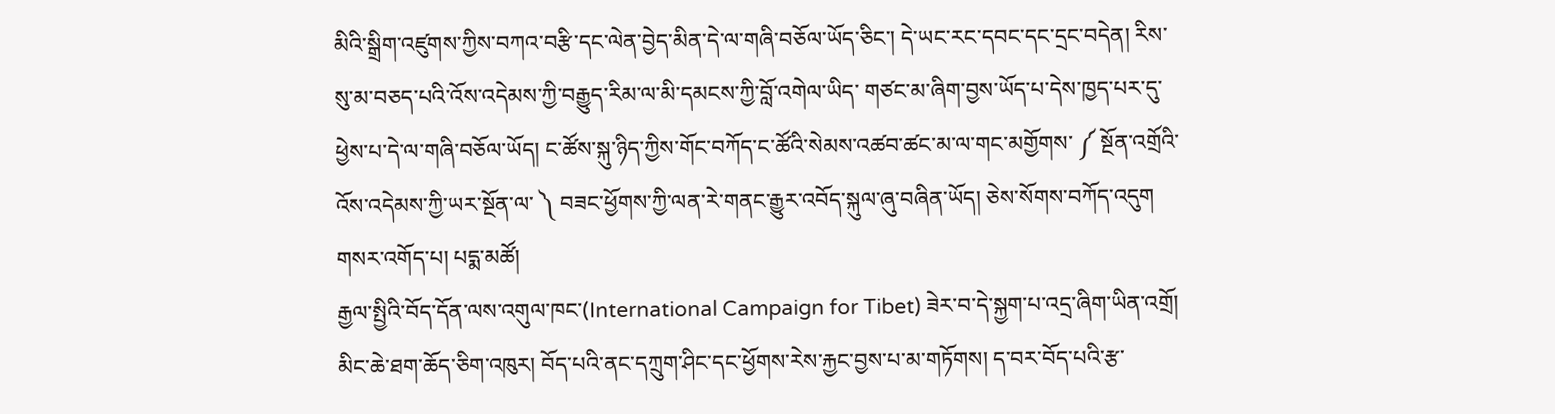མིའི་སྒྲིག་འཛུགས་ཀྱིས་བཀའ་བརྩི་དང་ལེན་བྱེད་མིན་དེ་ལ་གཞི་བཅོལ་ཡོད་ཅིང་། དེ་ཡང་རང་དབང་དང་དྲང་བདེན། རིས་སུ་མ་བཅད་པའི་འོས་འདེམས་ཀྱི་བརྒྱུད་རིམ་ལ་མི་དམངས་ཀྱི་བློ་འགེལ་ཡིད་ གཙང་མ་ཞིག་བྱས་ཡོད་པ་དེས་ཁྱད་པར་དུ་ཕྱེས་པ་དེ་ལ་གཞི་བཅོལ་ཡོད། ང་ཚོས་སྐུ་ཉིད་ཀྱིས་གོང་བཀོད་ང་ཚོའི་སེམས་འཚབ་ཚང་མ་ལ་གང་མགྱོགས་ ༼ སྔོན་འགྲོའི་འོས་འདེམས་ཀྱི་ཡར་སྔོན་ལ་ ༽ བཟང་ཕྱོགས་ཀྱི་ལན་རེ་གནང་རྒྱུར་འབོད་སྐུལ་ཞུ་བཞིན་ཡོད། ཅེས་སོགས་བཀོད་འདུག
གསར་འགོད་པ། པདྨ་མཚོ།
རྒྱལ་སྤྱིའི་བོད་དོན་ལས་འགུལ་ཁང་(International Campaign for Tibet) ཟེར་བ་དེ་སྐྱག་པ་འདྲ་ཞིག་ཡིན་འགྲོ། མིང་ཆེ་ཐག་ཆོད་ཅིག་འཁུར། བོད་པའི་ནང་དཀྲུག་ཤིང་དང་ཕྱོགས་རེས་རྐྱང་བྱས་པ་མ་གཏོགས། ད་བར་བོད་པའི་རྩ་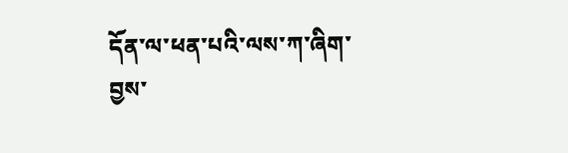དོན་ལ་ཕན་པའི་ལས་ཀ་ཞིག་བྱས་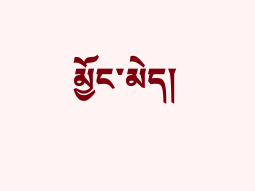མྱོང་མེད།